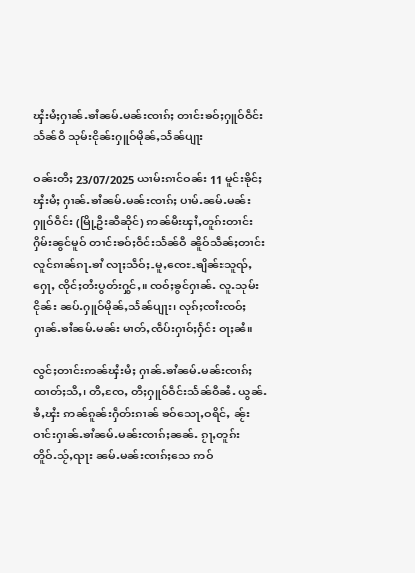ၾႆးမႆႈႁၢၼ်ႉၶၢႆၼမ်ႉမၼ်းၸၢၵ်ႈ တၢင်းၶဝ်ႈႁူဝ်ဝဵင်းသႅၼ်ဝီ သုမ်းငိုၼ်းႁူဝ်မိုၼ်ႇသႅၼ်ပျႃး

ဝၼ်းတီႈ 23/07/2025 ယၢမ်းၵၢင်ဝၼ်း 11 မူင်းၶိုင်ႈ ၾႆးမႆႈ ႁၢၼ်ႉၶၢႆၼမ်ႉမၼ်းၸၢၵ်ႈ ပၢမ်ႉၼမ်ႉမၼ်းႁူဝ်ဝဵင်း (မြို့ဦးဆီဆိုင်) ဢၼ်မီးၾၢႆႇတူၵ်းတၢင်း ႁိမ်းၼွင်မူဝ် တၢင်းၶဝ်ႈဝဵင်းသႅၼ်ဝီ ၼိူဝ်သဵၼ်ႈတၢင်းလူင်ၵၢၼ်ၵႃႉၶၢႆ လႃႈသဵဝ်ႈ-မူႇၸေႊ-ၶျိၼ်ႊသူၺ်ႇႁေႃႇ ၸိုင်ႈတႆးပွတ်းႁွင်ႇ။ ၸဝ်ႈၶွင်ႁၢၼ်ႉ လူႉသုမ်းငိုၼ်း ၼပ်ႉႁူဝ်မိုၼ်ႇသႅၼ်ပျႃး၊ လုၵ်ႈၸၢႆးၸဝ်ႈႁၢၼ်ႉၶၢႆၼမ်ႉမၼ်း မၢတ်ႇၸဵပ်းႁၢဝ်ႈႁႅင်း ဝႃႈၼႆ။

လွင်ႈတၢင်းဢၼ်ၾႆးမႆႈ ႁၢၼ်ႉၶၢႆၼမ်ႉမၼ်းၸၢၵ်ႈ ထၢတ်ႈသီႇ၊ တီႇၸႄႇ တီႈႁူဝ်ဝဵင်းသႅၼ်ဝီၼႆႉ ယွၼ်ႉၶႆႇၾႆး ဢၼ်ၵူၼ်းႁဵတ်းၵၢၼ် ၶဝ်သေႃႇဝရိင်ႇ ၼႂ်းဝၢင်းႁၢၼ်ႉၶၢႆၼမ်ႉမၼ်းၸၢၵ်ႈၼၼ်ႉ ၵႂႃႇတူၵ်းတိူဝ်ႉသႂ်ႇၺႃး ၼမ်ႉမၼ်းၸၢၵ်ႈသေ ဢဝ်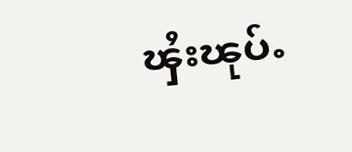ၾႆးၽုပ်ႉ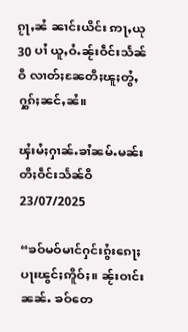ၵႂႃႇၼႆ ၼၢင်းယိင်း ဢႃႇယု 30 ပၢႆ ယူႇဝႆႉၼႂ်းဝဵင်းသႅၼ်ဝီ လၢတ်ႈၼႄတီႈၽူႈတွႆႇႁွၵ်ႈၼင်ႇၼႆ။

ၾႆးမႆႈႁၢၼ်ႉၶၢႆၼမ်ႉမၼ်းတီႈဝဵင်းသႅၼ်ဝီ 23/07/2025

“ၶဝ်မဝ်မၢင်ႁင်းၵွႆးၵေႃႈပႃးၽွင်ႈဢိူဝ်ႈ။ ၼႂ်းဝၢင်းၼၼ်ႉ ၶဝ်တေ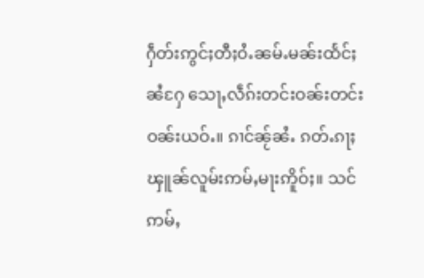ႁဵတ်းဢွင်ႈတီႈဝႆႉၼမ်ႉမၼ်းထႅင်ႈၼႆႁႄ သေႃႇလဵၵ်းတင်းဝၼ်းတင်း ဝၼ်းယဝ်ႉ။ ၵၢင်ၼႂ်ၼႆႉ ၵတ်ႉၵႃႈ ၾူၼ်လူမ်းဢမ်ႇမႃးဢိူဝ်ႈ။ သင်ဢမ်ႇ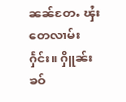ၼၼ်တႄႉ ၾႆးတေလၢမ်းႁႅင်း။ ႁိူၼ်းၶဝ်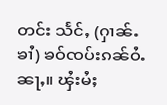တင်း သႅင်ႇ (ႁၢၼ်ႉၶၢႆ) ၶဝ်ၸပ်းၵၼ်ဝႆႉၼႃႇ။ ၾႆးမႆႈ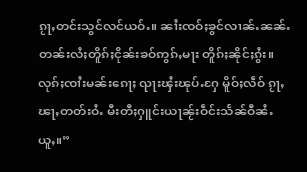ၵႂႃႇတင်းသွင်လင်ယဝ်ႉ။ ၼၢႆးၸဝ်ႈၶွင်လၢၼ်ႉၼၼ်ႉ တၼ်းလႆႈတိူၵ်ႈငိုၼ်းၶဝ်ဢွၵ်ႇမႃး တိူၵ်ႈၼိုင်ႈၵွႆး။ လုၵ်ႈၸၢႆးမၼ်းၵေႃႈ ၺႃးၾႆးၽုပ်ႉႁႄ မိူဝ်ႈလဵဝ် ၵႂႃႇၽႃႇတတ်းဝႆႉ မီးတီႈႁူင်းယႃၼႂ်းဝဵင်းသႅၼ်ဝီၼႆႉယူႇ။”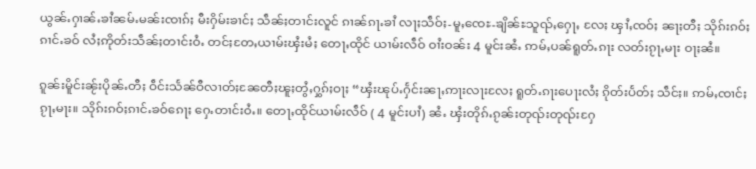ယွၼ်ႉႁၢၼ်ႉၶၢႆၼမ်ႉမၼ်းၸၢၵ်ႈ မီးႁိမ်းၶၢင်ႈ သဵၼ်ႈတၢင်းလူင် ၵၢၼ်ၵႃႉၶၢႆ လႃႈသဵဝ်ႈ-မူႇၸေႊ-ၶျိၼ်ႊသူၺ်ႇႁေႃႇ လႄႈ ၾၢႆႇၸဝ်ႈ ၼႃႈတီႈ သိုၵ်းၵဝ်ႈၵၢင်ႉၶဝ် လႆႈဢိုတ်းသဵၼ်ႈတၢင်းဝႆႉ တင်ႈတႄႇယၢမ်းၾႆးမႆႈ တေႃႇထိုင် ယၢမ်းလဵဝ် ဝၢႆးဝၼ်း 4 မူင်းၼႆႉ ဢမ်ႇပၼ်ရူတ်ႉၵႃး လတ်းၵႂႃႇမႃး ဝႃႈၼႆ။

ၵူၼ်းမိူင်းၼႂ်းပိုၼ်ႉတီႈ ဝဵင်းသႅၼ်ဝီလၢတ်ႈၼႄတီႈၽူႈတွႆႇႁွၵ်ႈဝႃႈ “ၾႆးၽုပ်ႉႁႅင်းၼႃႇဢႃးလႃးလႄႈ ရူတ်ႉၵႃးပေႃးလႆႈ ၵိုတ်းပႅတ်ႈ သဵင်ႈ။ ဢမ်ႇၸၢင်ႈၵႂႃႇမႃး။ သိုၵ်းၵဝ်ႈၵၢင်ႉၶဝ်ၵေႃႈ ႁေႉတၢင်းဝႆႉ။ တေႃႇထိုင်ယၢမ်းလဵဝ် ( 4 မူင်းပၢႆ) ၼႆႉ ၾႆးတိုၵ်ႉၵႂၼ်းတုၺ်းတုၺ်းႁႄ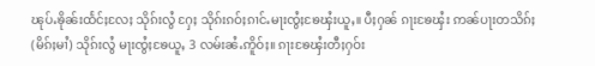ၽုပ်ႉၶိုၼ်းထႅင်ႈလႄႈ သိုၵ်းလွႆ ႁႄႈ သိုၵ်းၵဝ်ႈၵၢင်ႉမႃးၸွႆႈၶႄၾႆးယူႇ။ ပီႈႁၼ် ၵႃးၶႄၾႆး ဢၼ်ပႃးတသိၵ်ႈ (မိၵ်ႈမၢႆ) သိုၵ်းလွႆ မႃးၸွႆႈၶႄယူႇ 3 လမ်းၼႆႉဢိူဝ်ႈ။ ၵႃးၶႄၾႆးတီႈႁဝ်း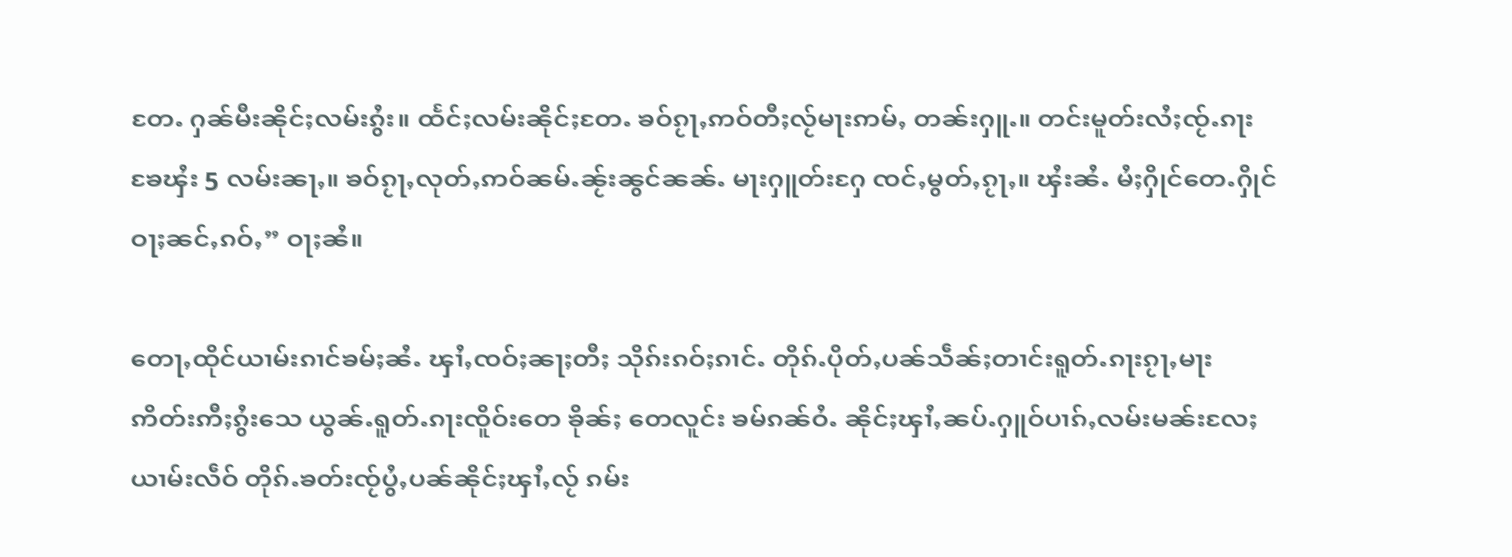တႄႉ ႁၼ်မီးၼိုင်ႈလမ်းၵွႆး။ ထႅင်ႈလမ်းၼိုင်ႈတႄႉ ၶဝ်ၵႂႃႇဢဝ်တီႈလႂ်မႃးဢမ်ႇ တၼ်းႁူႉ။ တင်းမူတ်းလႆႈၸႂ်ႉၵႃးၶႄၾႆး 5 လမ်းၼႃႇ။ ၶဝ်ၵႂႃႇလုတ်ႇဢဝ်ၼမ်ႉၼႂ်းၼွင်ၼၼ်ႉ မႃးႁူတ်းႁႄ ၸင်ႇမွတ်ႇၵႂႃႇ။ ၾႆးၼႆႉ မႆႈႁိုင်တေႉႁိုင်ဝႃႈၼင်ႇၵဝ်ႇ” ဝႃႈၼႆ။

တေႃႇထိုင်ယၢမ်းၵၢင်ၶမ်ႈၼႆႉ ၾၢႆႇၸဝ်ႈၼႃႈတီႈ သိုၵ်းၵဝ်ႈၵၢင်ႉ တိုၵ်ႉပိုတ်ႇပၼ်သဵၼ်ႈတၢင်းရူတ်ႉၵႃးၵႂႃႇမႃး ဢိတ်းဢီႈၵွႆးသေ ယွၼ်ႉရူတ်ႉၵႃးၸိူဝ်းတေ ၶိုၼ်ႈ တေလူင်း ၶမ်ၵၼ်ဝႆႉ ၼိုင်ႈၾၢႆႇၼပ်ႉႁူဝ်ပၢၵ်ႇလမ်းမၼ်းလႄႈ ယၢမ်းလဵဝ် တိုၵ်ႉၶတ်းၸႂ်ပွႆႇပၼ်ၼိုင်ႈၾၢႆႇလႂ် ၵမ်း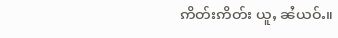ဢိတ်းဢိတ်း ယူႇ ၼႆယဝ်ႉ။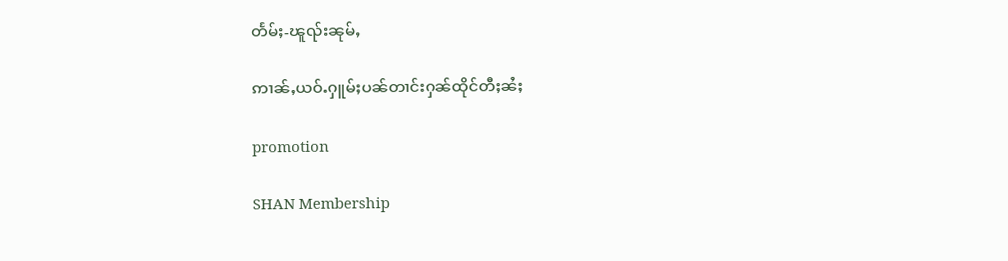တႅမ်ႈ-ၽူၺ်းၼုမ်ႇ

ဢၢၼ်ႇယဝ်ႉႁူမ်ႈပၼ်တၢင်းႁၼ်ထိုင်တီႈၼႆႈ

promotion

SHAN Membership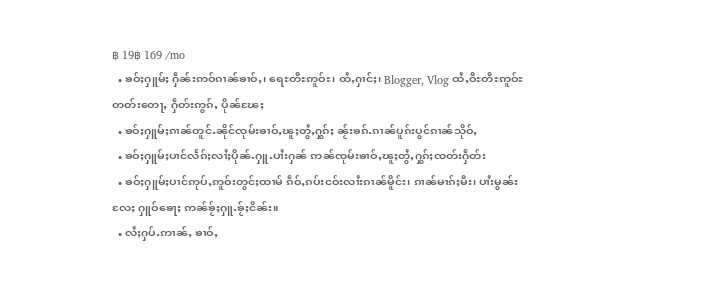฿ 19฿ 169 /mo
  • ၶဝ်ႈႁူမ်ႈ ႁဵၼ်းဢဝ်ၵၢၼ်ၶၢဝ်ႇ၊ ရေႊတီႊဢူဝ်ႊ၊ ထႆႇႁၢင်ႈ၊ Blogger, Vlog ထႆႇဝီႊတီႊဢူဝ်ႊ တတ်းတေႃႇ ႁဵတ်းဢွၵ်ႇ ပိုၼ်ၽႄႈ
  • ၶဝ်ႈႁူမ်ႈၵၢၼ်တူင်ႉၼိုင်ၸုမ်းၶၢဝ်ႇၽူႈတွႆႇႁွၵ်ႈ ၼႂ်းၶၵ်ႉၵၢၼ်ပူၵ်းပွင်ၵၢၼ်သိုဝ်ႇ
  • ၶဝ်ႈႁူမ်ႈပၢင်လႅၵ်ႈလၢႆႈပိုၼ်ႉႁူႉပၢႆးႁၼ် ဢၼ်ၸုမ်းၶၢဝ်ႇၽူႈတွႆႇႁွၵ်ႈၸတ်းႁဵတ်း
  • ၶဝ်ႈႁူမ်ႈပၢင်ဢုပ်ႇဢူဝ်းတွင်ႈထၢမ် ၵဵဝ်ႇၵပ်းငဝ်းလၢႆးၵၢၼ်မိူင်း၊ ၵၢၼ်မၢၵ်ႈမီး၊ ပၢႆးမွၼ်း လႄႈ ႁူဝ်ၶေႃႈ ဢၼ်ၶႂ်ႈႁူႉၶႂ်ႈငိၼ်း။
  • လႆႈႁပ်ႉဢၢၼ်ႇ ၶၢဝ်ႇ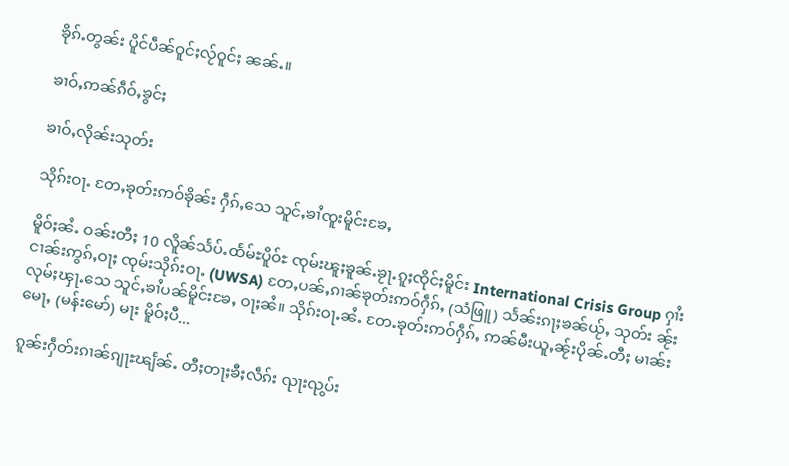ၶိုၵ်ႉတွၼ်း ပိူင်ပဵၼ်ဝူင်ႈလႂ်ဝူင်ႈ ၼၼ်ႉ။

ၶၢဝ်ႇဢၼ်ၵဵဝ်ႇၶွင်ႈ

ၶၢဝ်ႇလိုၼ်းသုတ်း

သိုၵ်းဝႃႉ တႄႇၶုတ်းဢဝ်ၶိုၼ်း ႁဵၵ်ႇသေ သူင်ႇၶၢႆၸူးမိူင်းၶႄႇ

မိူဝ်ႈၼႆႉ ဝၼ်းတီႈ 10 လိူၼ်သႅပ်ႉထႅမ်ႊပိူဝ်ႊ ၸုမ်းၽူႈၶူၼ်ႉၶႂႃႉၵူႈၸိုင်ႈမိူင်း International Crisis Group ႁၢႆးငၢၼ်းဢွၵ်ႇဝႃႈ ၸုမ်းသိုၵ်းဝႃႉ (UWSA) တႄႇပၼ်ႇၵၢၼ်ၶုတ်းဢဝ်ႁဵၵ်ႇ (သံဖြူ) သႅၼ်းၵႃႈၶၼ်ယႂ်ႇ သုတ်း ၼႂ်းလုမ်ႈၾႃႉသေ သူင်ႇၶၢႆပၼ်မိူင်းၶႄႇ ဝႃႈၼႆ။ သိုၵ်းဝႃႉၼႆႉ တႄႉၶုတ်းဢဝ်ႁဵၵ်ႇ ဢၼ်မီးယူႇၼႂ်းပိုၼ်ႉတီႈ မၢၼ်းမေႃႇ (မန်းမော်) မႃး မိူဝ်ႈပီ...

ၵူၼ်းႁဵတ်းၵၢၼ်ၵျႃႊၽျႅၼ်ႉ တီႈတႃႈၶီႈလဵၵ်း ၺႃးၺွပ်း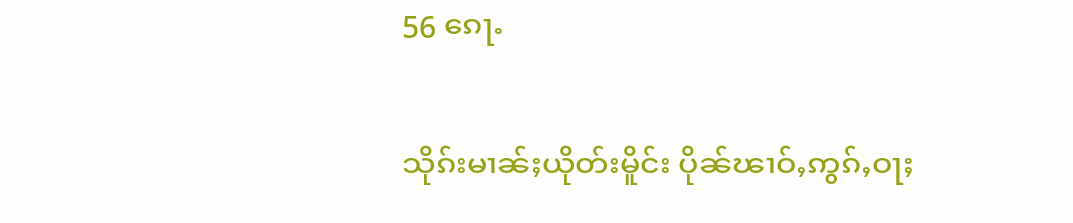56 ၵေႃႉ

သိုၵ်းမၢၼ်ႈယိုတ်းမိူင်း ပိုၼ်ၽၢဝ်ႇဢွၵ်ႇဝႃႈ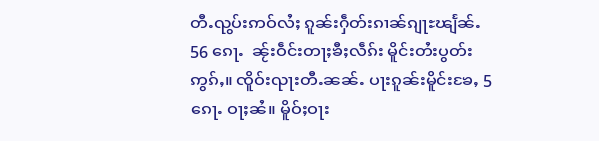တီႉၺွပ်းဢဝ်လႆႈ ၵူၼ်းႁဵတ်းၵၢၼ်ၵျႃႊၽျႅၼ်ႉ  56 ၵေႃႉ  ၼႂ်းဝဵင်းတႃႈၶီႈလဵၵ်း မိူင်းတႆးပွတ်းဢွၵ်ႇ။ ၸိူဝ်းၺႃးတီႉၼၼ်ႉ ပႃးၵူၼ်းမိူင်းၶႄႇ 5 ၵေႃႉ ဝႃႈၼႆ။ မိူဝ်ႈဝႃး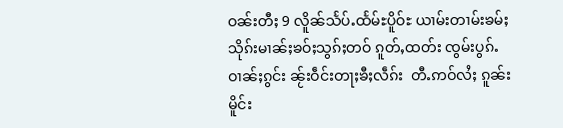ဝၼ်းတီႈ 9 လိူၼ်သႅပ်ႉထႅမ်ႊပိူဝ်ႊ ယၢမ်းတၢမ်းၶမ်ႈ သိုၵ်းမၢၼ်ႈၶဝ်ႈသွၵ်ႈတဝ် ၵူတ်ႇထတ်း ၸွမ်းပွၵ်ႉဝၢၼ်ႈၵွင်း ၼႂ်းဝဵင်းတႃႈၶီႈလဵၵ်း  တီႉဢဝ်လႆႈ ၵူၼ်းမိူင်း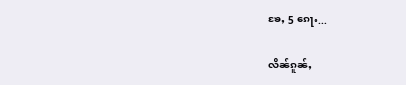ၶႄႇ 5 ၵေႃႉ...

လိၼ်ၵူၼ်ႇ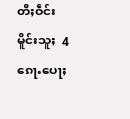တီႈဝဵင်းမိူင်းသူႈ  4 ၵေႃႉပေႃႈ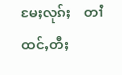မႄႈလုၵ်ႈ    တၢႆထင်ႇတီႈ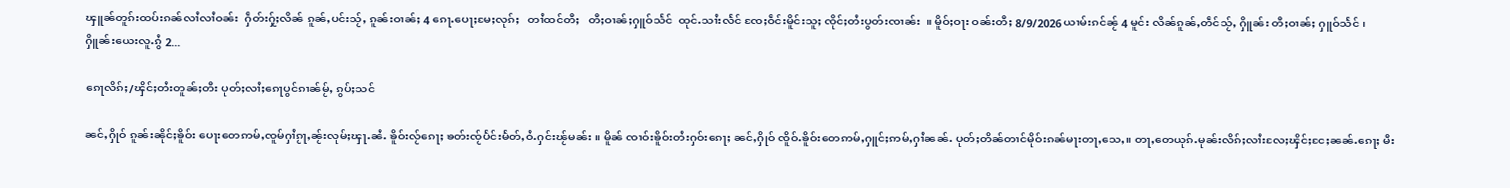ၾူၼ်တူၵ်းထပ်းၵၼ်လၢႆလၢႆဝၼ်း  ႁဵတ်းႁႂ်ႈလိၼ် ၵူၼ်ႇပင်းသႂ်ႇ ၵူၼ်းဝၢၼ်ႈ 4 ၵေႃႉပေႃႈမႄႈလုၵ်ႈ   တၢႆထင်တီႈ   တီႈဝၢၼ်ႈႁူဝ်သႅင်  ထုင်ႉသၢႆးလႅင် ၸႄႈဝဵင်းမိူင်းသူႈ ၸိုင်ႈတႆးပွတ်းၸၢၼ်း  ။ မိူဝ်ႈဝႃး ဝၼ်းတီႈ 8/9/2026 ယၢမ်းၵင်ၼႂ် 4 မူင်း လိၼ်ၵူၼ်ႇတဵင်သႂ်ႇ ႁိူၼ်း တီႈဝၢၼ်ႈ ႁူဝ်သႅင် ၊ ႁိူၼ်းယေးလူႉၵွႆ 2...

ၵေႃလိၵ်ႈ/ၾိင်ႈတႆးတူၼ်ႈတီး ပုတ်ႈလၢႆႈၵေႃပွင်ၵၢၼ်မႂ်ႇ ၵွပ်ႈသင်

ၼင်ႇႁိုဝ် ၵူၼ်းၼိုင်ႈၶိူဝ်း ပေႃးတေဢမ်ႇၸူမ်ႁၢႆၵႂႃႇၼႂ်းလုမ်ႈၾႃႉၼႆႉ ၶိူဝ်းလႂ်ၵေႃႈ ၶတ်းၸႂ်ပႅင်းမႅတ်ႇဝႆႉႁင်းၽႂ်မၼ်း ။ မိူၼ် ၸၢဝ်းၶိူဝ်းတႆးႁဝ်းၵေႃႈ ၼင်ႇႁိုဝ် ၸိူဝ်ႉၶိူဝ်းတေဢမ်ႇႁူင်ႈဢမ်ႇႁၢႆၼၼ်ႉ ပုတ်ႈတိၼ်တၢင်မိုဝ်းၵၼ်မႃးတႃႇသေႇ။ တႃႇတေယုၵ်ႉမုၼ်းလိၵ်ႈလၢႆးလႄႈၾိင်ႈငႄႈၼၼ်ႉၵေႃႈ မီး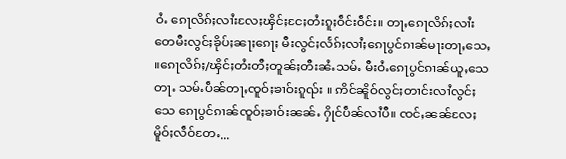ဝႆႉ ၵေႃလိၵ်ႈလၢႆးလႄႈၾိင်ႈငႄႈတႆးၵူႈဝဵင်းဝဵင်း။ တႃႇၵေႃလိၵ်ႈလၢႆးတေမီးလွင်ႈၶိုပ်ႈၼႃႈၵေႃႈ မီးလွင်ႈလႅၵ်ႈလၢႆႈၵေႃပွင်ၵၢၼ်မႃးတႃႇသေႇ ။ၵေႃလိၵ်ႈ/ၾိင်ႈတႆးတီႈတူၼ်ႈတီးၼႆႉသမ်ႉ မီးဝႆႉၵေႃပွင်ၵၢၼ်ယူႇသေတႃႉ သမ်ႉပဵၼ်တႃႇၸူဝ်ႈၶၢဝ်းၵူၺ်း ။ ဢိင်ၼိူဝ်လွင်ႈတၢင်းလၢႆလွင်ႈသေ ၵေႃပွင်ၵၢၼ်ၸူဝ်ႈၶၢဝ်းၼၼ်ႉ ႁိုင်ပဵၼ်လၢႆပီ။ ၸင်ႇၼၼ်လႄႈ မိူဝ်ႈလဵဝ်တႄႉ...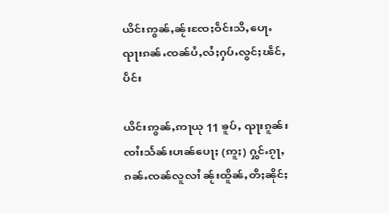ယိင်းဢွၼ်ႇၼႂ်းၸႄႈဝဵင်းသီႇပေႃႉ ၺႃးၵၼ်ႉၸၼ်ပႆႇလႆႈႁပ်ႉလွင်ႈၽဵင်ႇပဵင်း

ယိင်းဢွၼ်ႇဢႃယု 11 ၶူပ်ႇ ၺႃးၵူၼ်းၸၢႆးသႅၼ်းပၢၼ်ပေႃႈ (ဢူႈ) ႁွင်ႉၵႂႃႇၵၼ်ႉၸၼ်လူလၢႆ ၼႂ်းထိူၼ်ႇတီႈၼိုင်ႈ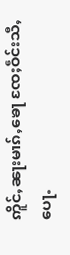ဢိူင်ႇၼႃးမၢၵ်ႇၶေႃ ၸႄႈဝဵင်းသီႇပေႃႉ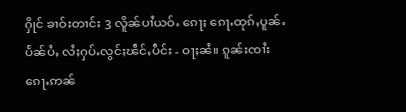ႁိုင် ၶၢဝ်းတၢင်း 3 လိူၼ်ပၢႆယဝ်ႉ ၵေႃႈ ၵေႃႉထုၵ်ႇပူၼ်ႉပႅၼ်ပႆႇ လႆႈႁပ်ႉလွင်ႈၽဵင်ႇပဵင်း - ဝႃႈၼႆ။ ၵူၼ်းၸၢႆးၵေႃႉဢၼ်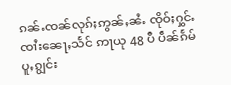ၵၼ်ႉၸၼ်လုၵ်ႈဢွၼ်ႇၼႆႉ ၸိုဝ်ႈႁွင်ႉ ၸၢႆးၼေႃႇသႅင် ဢႃယု 48 ပီ ပဵၼ်ၵႅမ်ပူႇၵျွင်း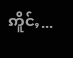ဢိူင်ႇ...